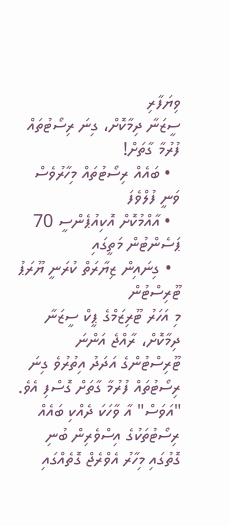ވިޔަފާރި
ސީޒަނާ ދިމާކޮށް، ގިނަ ރިސޯޓުތައް ފުރުމާ ގާތަށް!
  • ބައެއް ރިސޯޓުތައް މިހާރުވެސް ވަނީ ފުލްވެފަ
  • އާއްމުކޮށް އޮކިއުޕެންސީ 70 ޕަސެންޓުން މަތީގައި
  • ގިނައިން ޒިޔާރަތް ކުރަނީ ޔޫރަޕު ޓޫރިސްޓުން
މި އަހަރު ޓޫރިޒަމްގެ ޕީކް ސީޒަނާ ދިމާކޮށް، ރާއްޖެ އަންނަ ޓޫރިސްޓުންގެ އަދަދު އިތުރުވެ ގިނަ ރިސޯޓުތައް ފުރުމާ ގާތަށް ގޮސްފި އެވެ.
"އަވަސް" އާ ވާހަކަ ދެއްކި ބައެއް ރިސޯޓުތަކުގެ އިސްވެރިން ބުނި ގޮތުގައި މިހާރު އެވްރެޖް ގޮތެއްގައި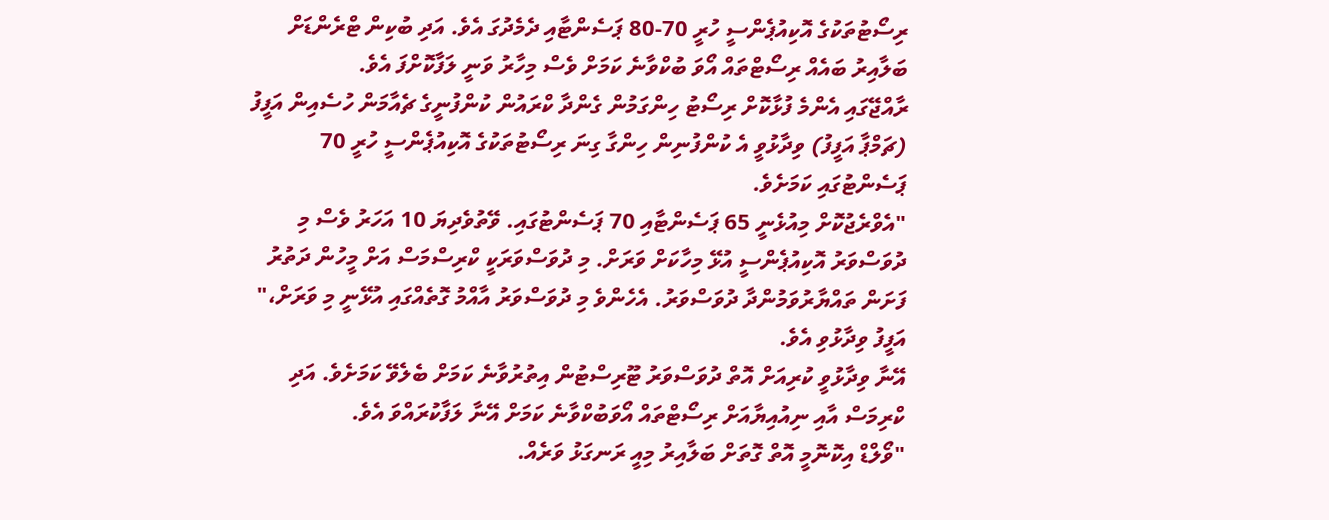ރިސޯޓުތަކުގެ އޮކިއުޕެންސީ ހުރީ 70-80 ޕަސެންޓާއި ދެމެދުގަ އެވެ. އަދި ބުކިން ޓްރެންޑަށް ބަލާއިރު ބައެއް ރިސޯޓްތައް އޯވަ ބުކްވާނެ ކަމަށް ވެސް މިހާރު ވަނީ ލަފާކޮށްފަ އެވެ.
ރާއްޖޭގައި އެންމެ ފުޅާކޮށް ރިސޯޓު ހިންގަމުން ގެންދާ ކްރައުން ކުންފުނީގެ ޗެއާމަން ހުސެއިން އަފީފު (ޗަމްޕާ އަފީފު) ވިދާޅުވީ އެ ކުންފުނިން ހިންގާ ގިނަ ރިސޯޓުތަކުގެ އޮކިއުޕެންސީ ހުރީ 70 ޕަސެންޓުގައި ކަމަށެވެ.
"އެވްރެޖުކޮށް މިއުޅެނީ 65 ޕަސެންޓާއި 70 ޕަސެންޓުގައި. ވޭތުވެދިޔަ 10 އަހަރު ވެސް މި ދުވަސްވަރު އޮކިއުޕެންސީ އުޅޭ މިހާކަށް ވަރަށް. މި ދުވަސްވަރަކީ ކްރިސްމަސް އަށް މީހުން ދަތުރު ފަށަން ތައްޔާރުވަމުންދާ ދުވަސްވަރު. އެހެންވެ މި ދުވަސްވަރު އާއްމު ގޮތެއްގައި އުޅޭނީ މި ވަރަށް،" އަފީފު ވިދާޅުވި އެވެ.
އޭނާ ވިދާޅުވީ ކުރިއަށް އޮތް ދުވަސްވަރު ޓޫރިސްޓުން އިތުރުވާނެ ކަމަށް ބެލެވޭ ކަމަށެވެ. އަދި ކްރިމަސް އާއި ނިއުއިޔާއަށް ރިސޯޓްތައް އޯވަބުކްވާނެ ކަމަށް އޭނާ ލަފާކުރައްވަ އެވެ.
"ވޯލްޑް އިކޮނޮމީ އޮތް ގޮތަށް ބަލާއިރު މިއީ ރަނގަޅު ވަރެއް.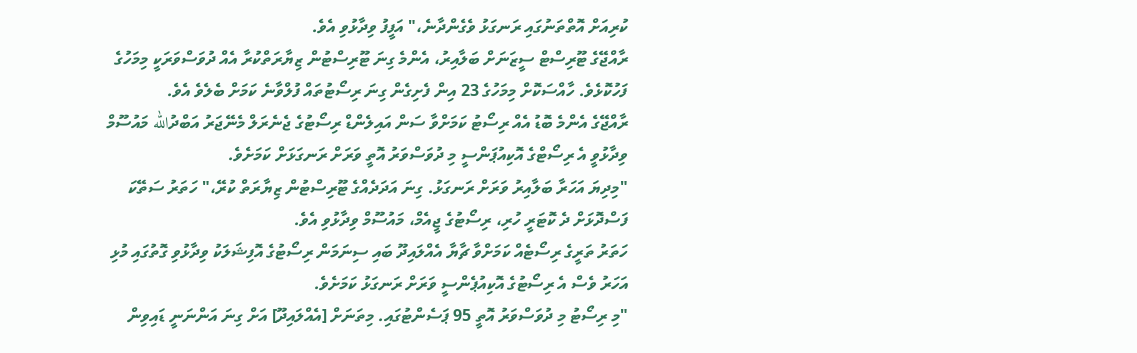ކުރިއަށް އޮތްތަނުގައި ރަނގަޅު ވެގެންދާނެ،" އަފީފު ވިދާޅުވި އެވެ.
ރާއްޖޭގެ ޓޫރިސްޓް ސީޒަނަށް ބަލާއިރު، އެންމެ ގިނަ ޓޫރިސްޓުން ޒިޔާރަތްކުރާ އެއް ދުވަސްވަރަކީ މިމަހުގެ ފަހުކޮޅެވެ. ހާއްސަކޮށް މިމަހުގެ 23 އިން ފެށިގެން ގިނަ ރިސޯޓުތައް ފުލްވާނެ ކަމަށް ބެލެވެ އެވެ.
ރާއްޖޭގެ އެންމެ ބޮޑު އެއް ރިސޯޓު ކަމަށްވާ ސަން އައިލެންޑް ރިސޯޓުގެ ޖެނެރަލް މެނޭޖަރު އަބްދުالله މައުސޫމް ވިދާޅުވީ އެ ރިސޯޓްގެ އޮކިއުޕަންސީ މި ދުވަސްވަރު އޮތީ ވަރަށް ރަނގަޅަށް ކަމަށެވެ.
"މިދިޔަ އަހަރާ ބަލާއިރު ވަރަށް ރަނގަޅު. ގިނަ އަދަދެއްގެ ޓޫރިސްޓުން ޒިޔާރަތް ކުރޭ،" ހަތަރު ސަތޭކަ ފަސްދޮޅަށް ދެ ކޮޓަރީ ހުރި، ރިސޯޓުގެ ޖީއެމް، މައުސޫމް ވިދާޅުވި އެވެ.
ހަތަރު ތަރީގެ ރިސޯޓެއް ކަމަށްވާ ޗާޔާ އެއްލައިދޫ ބައި ސިނަމަން ރިސޯޓުގެ އޮފިޝަލަކު ވިދާޅުވި ގޮތުގައި މުޅި އަހަރު ވެސް އެ ރިސޯޓުގެ އޮކިއުޕެންސީ ވަރަށް ރަނގަޅު ކަމަށެވެ.
"މި ރިސޯޓު މި ދުވަސްވަރު އޮތީ 95 ޕަސެންޓުގައި. މިތަނަށް [އެއްލައިދޫ] އަށް ގިނަ އަންނަނީ ޑައިވިން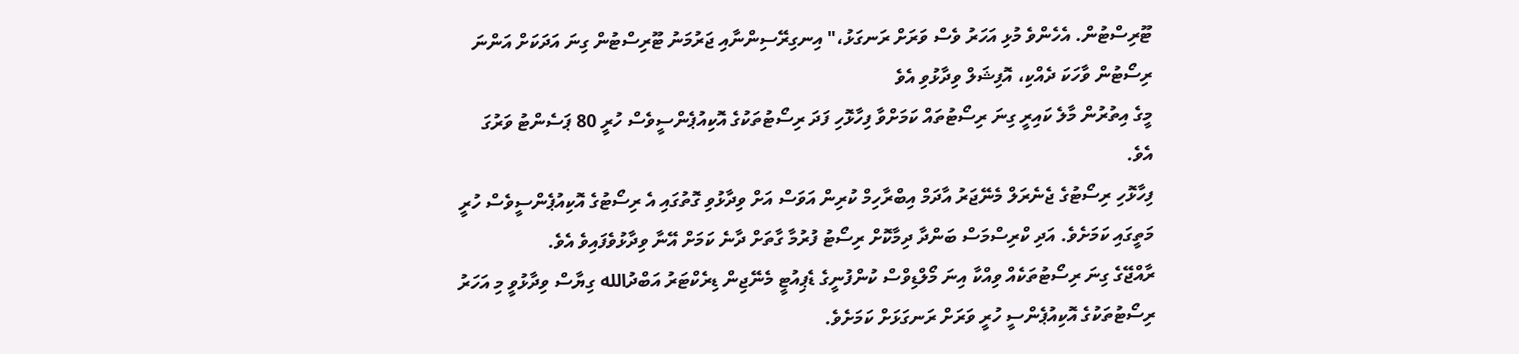ޓޫރިސްޓުން. އެހެންވެ މުޅި އަހަރު ވެސް ވަރަށް ރަނގަޅު،" އިނގިރޭސިންނާއި ޖަރުމަނު ޓޫރިސްޓުން ގިނަ އަދަކަށް އަންނަ ރިސޯޓުން ވާހަކަ ދެއްކި، އޮފިޝަލް ވިދާޅުވި އެވެ
މީގެ އިތުރުން މާލެ ކައިރީ ގިނަ ރިސޯޓުތައް ކަމަށްވާ ފިހާޅޮހި ފަދަ ރިސޯޓުތަކުގެ އޮކިއުޕެންސީވެސް ހުރީ 80 ޕަސެންޓު ވަރުގަ އެވެ.
ފިހާޅޮހި ރިސޯޓުގެ ޖެނެރަލް މެނޭޖަރު އާދަމް އިބްރާހިމް ކުރިން އަވަސް އަށް ވިދާޅުވި ގޮތުގައި އެ ރިސޯޓުގެ އޮކިއުޕެންސީވެސް ހުރީ މަތީގައި ކަމަށެވެ. އަދި ކްރިސްމަސް ބަންދާ ދިމާކޮށް ރިސޯޓު ފުރުމާ ގާތަށް ދާނެ ކަމަށް އޭނާ ވިދާޅުވެފައިވެ އެވެ.
ރާއްޖޭގެ ގިނަ ރިސޯޓުތަކެއް ވިއްކާ އިނަ މޯލްޑިވްސް ކުންފުނީގެ ޑެޕިއުޓީ މެނޭޖިން ޑިރެކްޓަރު އަބްދުالله ގިޔާސް ވިދާޅުވީ މި އަހަރު ރިސޯޓުތަކުގެ އޮކިއުޕެންސީ ހުރީ ވަރަށް ރަނގަޅަށް ކަމަށެވެ.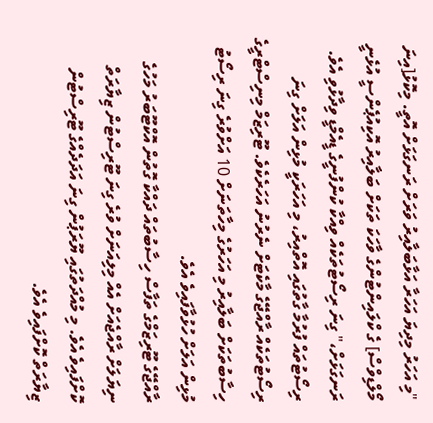"މި އަހަރު މިދިޔަ އަހަރާ އަޅާބަލާއިރު ވަރަށް ރަނގަޅަށް އޮތީ. މިކޮޅު[އިނަ މޯލްޑިވްސް] ގެ ކްލައިންޓުންގެ ވާހަކަ ތަކަށް ބަލާއިރު އޮކިއުޕެންސީ އުޅެނީ ރަނގަޅަށް،" ގިނަ ރިސޯޓުތަކެއް ވިއްކާ ކުންފުނީގެ ޑީއެމްޑީ ވިދާޅުވި އެވެ.
ރިސޯޓުތައް ފުރުމާ ގާތުގައި އޮތްއިރު، މި އަހަރަކީ މުޅިން އަލަށް ގިނަ ރިސޯޓުތަކެއް ރާއްޖޭގެ މާކެޓަށް ނެރުނު އަހަރެކެވެ. ޓޫރިޒަމް މިނިސްޓްރީގެ ހިސާބުތަކަށް ބަލާއިރު މި އަހަރުގެ މިހާތަނަށް 10 އަށްވުރެ ގިނަ ރިސޯޓު މުޅިން އަލަށް ހުޅުވާފައިވެ އެވެ.
ރާއްޖޭގެ ޓޫރިޒަމްގެ ތަފާސް ހިސާބުތައް ދައްކާ ގޮތުން އޮކްޓޫބަރު މަހުގެ ނިޔަލަށް ރާއްޖެއަށް އެއް މިލިއަނަށް ވުރެ ގިނަ ޓޫރިސްޓުން ޒިޔާރަތް ކޮށްފައިވެ އެވެ. މި މުއްދަތުގައި ޔޫރަޕުން ގިނަ އަދަދެއްގެ ޓޫރިސްޓުން ޒިޔާރަތް ކޮށްފައިވެ އެވެ.